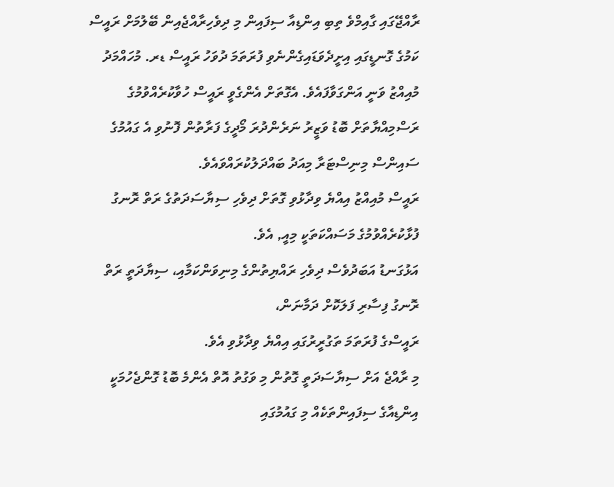ރާއްޖޭގައި ގާއިމްވެ ތިބި އިންޑިއާ ސިފައިން މި ދިވެހިރާއްޖެއިން ބޭލުމަށް ރައީސް ކަމުގެ ގޮނޑީގައި އިށީދެވަޑައިގެންނެވި ފުރަތަމަ ދުވަހު ރައީސް ޑރ. މުހައްމަދު މުއިއްޒު ވަނީ އަންގަވާފައެވެ. އެގޮތަށް އެންގެވީ ރައީސް ހުވާކުރެއްވުމުގެ ރަސްމިއްޔާތަށް ބޮޑު ވަޒީރު ނަރެންދުރަ މޯދީގެ ފަރާތުން ފޮނުވި އެ ގައުމުގެ ސައިންސް މިނިސްޓަރާ މިއަދު ބައްދަލުކުރައްވައެވެ.
ރައީސް މުއިއްޒު އިއްޔެ ވިދާޅުވި ގޮތަށް ދިވެހި ސިޔާސަދަތުގެ ރަތް ރޮނގު ފުޅާކުރެއްވުމުގެ މަސައްކަތަކީ މިއީ, އެވެ.
އަޅުގަނޑު އަބަދުވެސް ދިވެހި ރައްޔިތުންގެ މިނިވަންކަމާއި، ސިޔާދަތީ ރަތް ރޮނގު ފިސާރި ފަލަކޮށް ދަމާނަން،
ރައީސްގެ ފުރަތަމަ ތަގުރީރުގައި އިއްޔެ ވިދާޅުވި އެވެ.
މި ރާއްޖެ އަށް ސިޔާސަދަތީ ގޮތުން މި ވަގުތު އޮތް އެންމެ ބޮޑު ގޮންޖެހުމަކީ އިންޑިއާގެ ސިފައިންތަކެއް މި ގައުމުގައި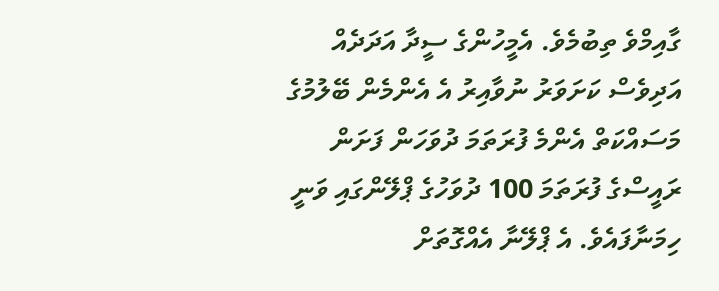ގާއިމްވެ ތިބުމެވެ. އެމީހުންގެ ސީދާ އަދަދެއް އަދިވެސް ކަށަވަރު ނުވާއިރު އެ އެންމެން ބޭލުމުގެ މަސައްކަތް އެންމެ ފުރަތަމަ ދުވަހަން ފަށަން ރައީސްގެ ފުރަތަމަ 100 ދުވަހުގެ ޕްލޭންގައި ވަނީ ހިމަނާފައެވެ. އެ ޕްލޭނާ އެއްގޮތަށް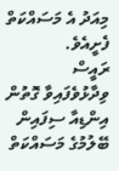މިއަދު އެ މަސައްކަތް ފެށީއެވެ.
ރައީސް ވިދާޅުވެފައިވާ ގޮތުން އިންޑިއާ ސިފައިން ބޭލުމުގެ މަސައްކަތް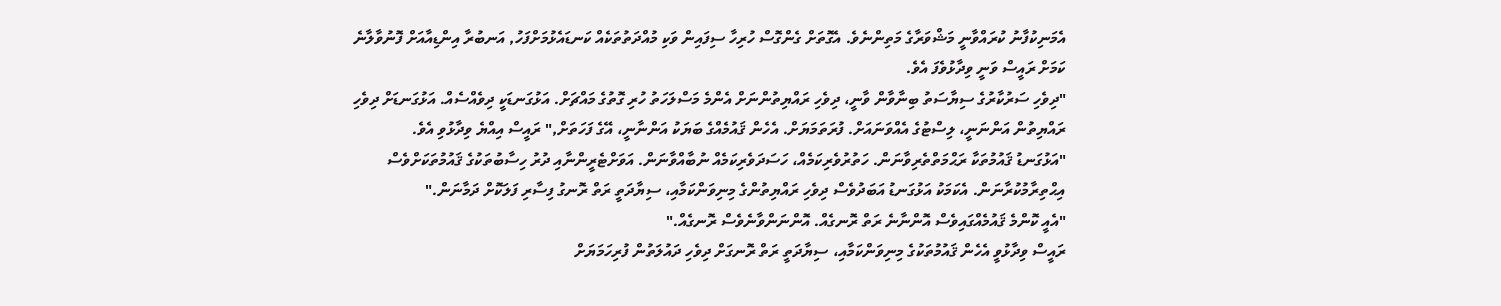އެމަނިކުފާނު ކުރައްވާނީ މަޝްވަރާގެ މަތިންނެވެ. އެގޮތަށް ގެންގޮސް ހުރިހާ ސިފައިން ވަކި މުއްދަތުތަކެއް ކަނޑައެޅުމަށްފަހު, އަނބުރާ އިންޑިއާއަށް ފޮނުވާލާނެ ކަމަށް ރައީސް ވަނީ ވިދާޅުވެފަ އެވެ.
"ދިވެހި ސަރުކާރުގެ ސިޔާސަތު ބިނާވާން ވާނީ، ދިވެހި ރައްޔިތުންނަށް އެންމެ މަސްލަހަތު ހުރި ގޮތުގެ މައްޗަށް. އަޅުގަނޑަކީ ދިވެއްސެއް. އަޅުގަނޑަށް ދިވެހި ރައްޔިތުން އަންނަނީ، ލިސްޓުގެ އެއްވަނައަށް. ފުރަތަމަޔަށް. އެހެން ޤައުމެއްގެ ބަޔަކު އަންނާނީ، އޭގެ ފަހަތަށް," ރައީސް އިއްޔެ ވިދާޅުވި އެވެ.
"އަޅުގަނޑު ޤައުމުތަކާ ރަޙްމަތްތެރިވާނަން. ހަތުރުވެރިކަމެއް، ހަސަދަވެރިކަމެއް ނުބާއްވާނަން. އަވަށްޓެރީންނާއި ދުރު ހިސާބުތަކުގެ ޤައުމުތަކަށްވެސް އިޙްތިރާމުކުރާނަން. އެކަމަކު އަޅުގަނޑު އަބަދުވެސް ދިވެހި ރައްޔިތުންގެ މިނިވަންކަމާއި، ސިޔާދަތީ ރަތް ރޮނގު ފިސާރި ފަލަކޮށް ދަމާނަން."
"އެއީ ކޮންމެ ޤައުމެއްގައިވެސް އޮންނާނެ ރަތް ރޮނގެއް. އޮންނަންވާނެވެސް ރޮނގެއް."
ރައީސް ވިދާޅުވީ އެހެން ޤައުމުތަކުގެ މިނިވަންކަމާއި، ސިޔާދަތީ ރަތް ރޮނގަށް ދިވެހި ދައުލަތުން ފުރިހަމަޔަށް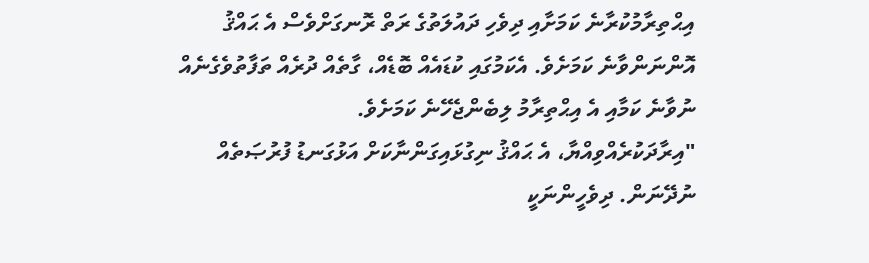އިޙްތިރާމުކުރާނެ ކަމަށާއި ދިވެހި ދައުލަތުގެ ރަތް ރޮނގަށްވެސް އެ ޙައްޤު އޮންނަންވާނެ ކަމަށެވެ. އެކަމުގައި ކުޑައެއް ބޮޑެއް، ގާތެއް ދުރެއް ތަފާތުވެގެނެއް ނުވާނެ ކަމާއި އެ އިޙްތިރާމު ލިބެންޖެހޭނެ ކަމަށެވެ.
"އިރާދަކުރެއްވިއްޔާ، އެ ޙައްޤު ނިގުޅައިގަންނާކަށް އަޅުގަނޑު ފުރުޞަތެއް ނުދޭނަން. ދިވެހީންނަކީ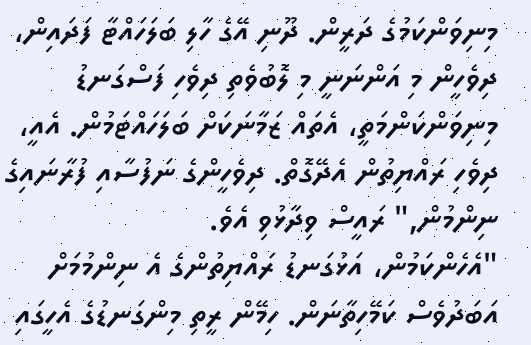މިނިވަންކަމުގެ ދަރީން. ދޫނި އޭގެ ހާލި ބަލަހައްޓާ ފަދައިން، ދިވެހީން މި އަންނަނީ މި ލޮބުވެތި ދިވެހި ފަސްގަނޑު މިނިވަންކަންމަތީ، އެތައް ޒަމާނަކަށް ބަލަހައްޓަމުން. އެއީ، ދިވެހި ރައްޔިތުން އެދޭގޮތް. ދިވެހީންގެ ނަފުސާއި ފުރާނައިގެ ނިންމުން," ރައީސް ވިދާޅުވި އެވެ.
"އެހެންކަމުން، އަޅުގަނޑު ރައްޔިތުންގެ އެ ނިންމުމަށް އަބަދުވެސް ކަމޭހިތާނަން. ހިމޭން ރީތި މިންގަނޑުގެ އެހީގައި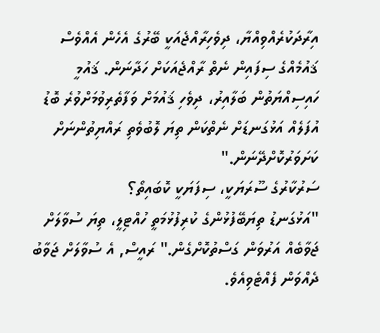އިރާދަކުރެއްވިއްޔާ، ދިވެހިރާއްޖެއަކީ ބޭރުގެ އެހެން އެއްވެސް ޤައުމެއްގެ ސިފައިން ނެތް ރާއްޖެއަކަށް ހަދާނަން. ޤައުމީ ހައިސިއްޔަތުން ބަލާއިރު، ދިވެހި ޤައުމަށް ވަފާތެރިވުމަށްވުރެ ބޮޑު އުފަލެއް އަޅުގަނޑަށް ނެތްކަން ތިޔަ ލޮބުވެތި ރައްޔިތުންނަށް ކަށަވަރުކޮށްދޭނަން."
ސަރުކާރުގެ ސޫރަޔަކީ، ސިފަޔަކީ ކޮބައިތޯ؟
"އަޅުގަނޑު ތިޔަބޭފުޅުންގެ ކުރިފުޅުމަތީ ހުއްޓިލީ، ތިޔަ ސުވާލަށް ޖަވާބެއް އަރުވަން ގަސްތުކޮށްގެން." ރައީސް, އެ ސުވާލަށް ޖަވާބު ދެއްވަން ފެއްޓެވިއެވެ.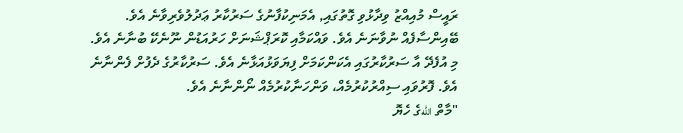ރައީސް މުއިއްޒު ވިދާޅުވި ގޮތުގައި, އެމަނިކުފާނުގެ ސަރުކާރު ޢަދުލުވެރިވާނެ އެވެ. ބޭއިންސާފެއް ނުވާނަނެ އެވެ. ވައްކަމާއި ކޮރަޕްޝަނަށް ހަރުއަޑުން ނޫނެކޭ ބުނާނެ އެވެ. މި އުފެދޭ އާ ސަރުކާރުގައި އެކަންކަމަށް ފިޔަވަޅުއަޅާނެ އެވެ. ސަރުކާރުގެ ދެފުށް ފެންނާނެ އެވެ. ފޮރުވައި ސިއްރުކުރުމެއް، ވަންހަނާކުރުމެއް ނޯންނާނެ އެވެ.
"މާތް اللهގެ ހެޔޮ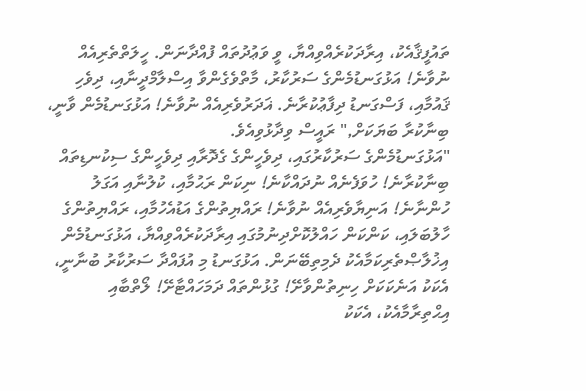ތައުފީޤާއެކު، އިރާދަކުރެއްވިއްޔާ، ވީ ވަޢުދުތައް ފުއްދާނަން. ހީލަތްތެރިއެއް ނުވާނެ! އަޅުގަނޑުމެންގެ ސަރުކާރު، މާތްވެގެންވާ އިސްލާމްދީނާއި، ދިވެހި ޤައުމާއި، ފަސްގަނޑު ދިފާޢުކުރާނެ. ޣަދަރުވެރިއެއް ނުވާނެ! އަޅުގަނޑުމެން ވާނީ، ބިނާކުރާ ބަޔަކަށް," ރައީސް ވިދާޅުވިއެވެ.
"އަޅުގަނޑުމެންގެ ސަރުކާރުގައި، ދިވެހީންގެ ގެދޮރާއި ދިވެހީންގެ ސިކުނޑިތައް ބިނާކުރާނެ! ހުވަފެނެއް ނުދައްކާނެ! ނިކަން ރަޙުމާއި، ކުލުނާއި އަގަލު ހުންނާނެ! އަނިޔާވެރިއެއް ނުވާނެ! ރައްޔިތުންގެ އަޑުއެހުމާއި، ރައްޔިތުންގެ ހާލުބަލައި، ކަންކަން ހައްލުކޮށްދިނުމުގައި އިރާދަކުރެއްވިއްޔާ، އަޅުގަނޑުމެން އިޚުލާޞްތެރިކަމާއެކު ދެމިތިބޭނަން. އަޅުގަނޑު މި އުފައްދާ ސަރުކާރު ބުނާނީ، އެކަކު އަނެކަކަށް ހިނިތުންވާށޭ! ގުޅުންތައް ދަމަހައްޓާށޭ! ލޯތްބާއި އިޙްތިރާމާއެކު، އެކަކު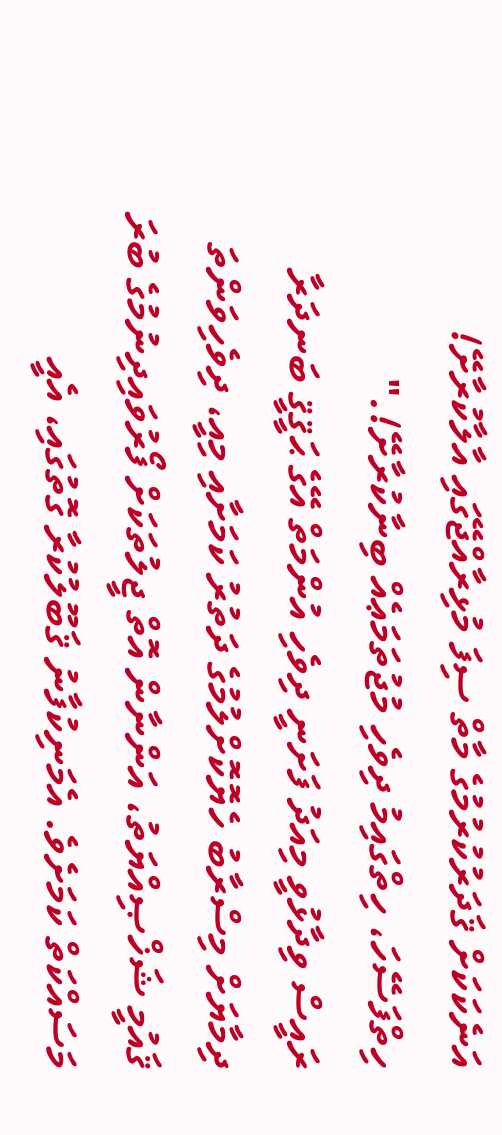އަނެކަކަށް ޤަދަރުކުރުމުގެ މާތް ސިފަ މުޅިރާއްޖޭގައި އާލާކުރާށޭ! ހިތްފަސޭހަ، ހިތްގައިމު ދިވެހި މުޖުތަމަޢެއް ބިނާކުރާށޭ!."
ރައީސް ވިދާޅުވީ މިއަދު ފަށަނީ ދިވެހި އުންމަތް އޭގެ ޙަޤީޤީ ބަނދަރާ ދިމާޔަށް މިސްރާބު ހެޔޮކޮށްލުމުގެ ދަތުރު ކަމަށާއި މިއީ، ދިވެހިވަންތަ ޤައުމީ ޝަޚްޞިއްޔަތު، އަންނާން އޮތް ޖީލުތަކަށް ފޯރުވައިދިނުމުގެ ބުރަ މަސައްކަތް ކަމަށެވެ. އެމަނިކުފާނު ޤަބޫލުކުރާ ގޮތުގައި، އެއީ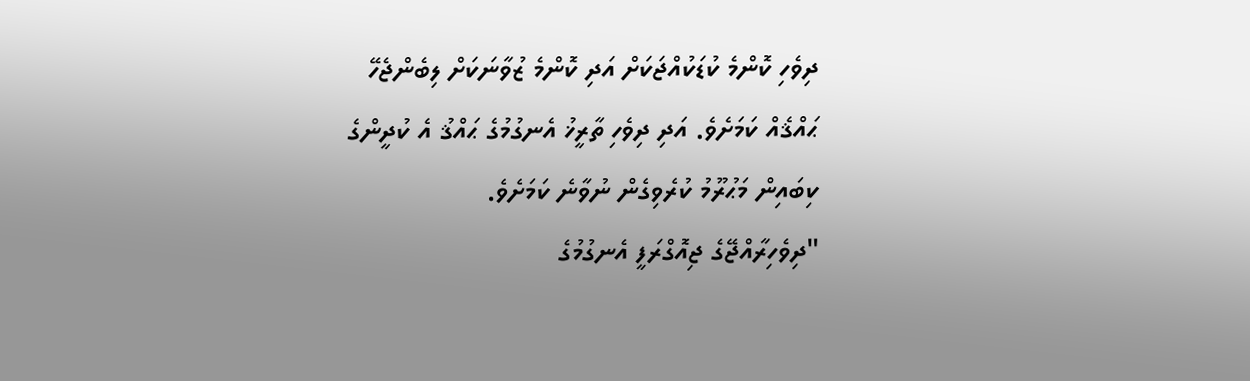ދިވެހި ކޮންމެ ކުޑަކުއްޖަކަށް އަދި ކޮންމެ ޒުވާނަކަށް ލިބެންޖެހޭ ޙައްޤެއް ކަމަށެވެ. އަދި ދިވެހި ތާރީޚު އެނގުމުގެ ޙައްޤު އެ ކުދީންގެ ކިބައިން މަޙުރޫމު ކުރެވިގެން ނުވާނެ ކަމަށެވެ.
"ދިވެހިރާއްޖޭގެ ޖިއޮގްރަފީ އެނގުމުގެ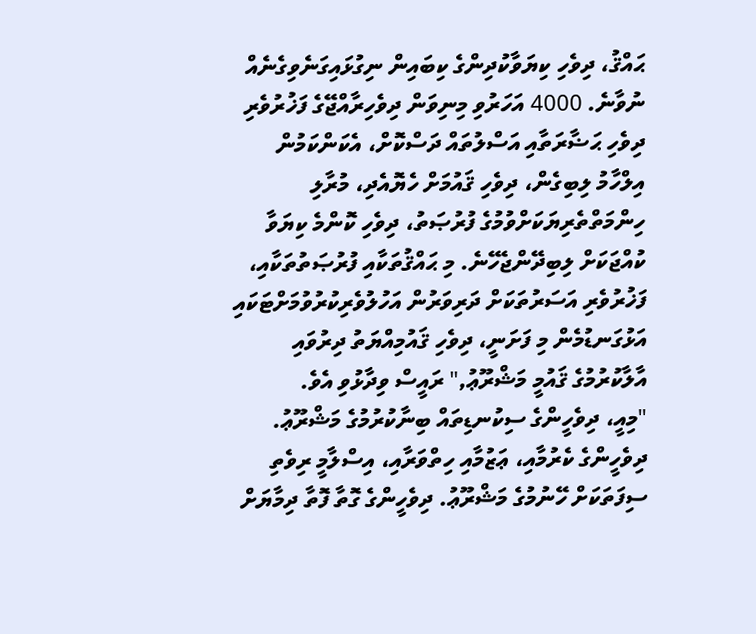ޙައްޤު، ދިވެހި ކިޔަވާކުދިންގެ ކިބައިން ނިގުޅައިގަނެވިގެނެއް ނުވާނެ. 4000 އަހަރުވި މިނިވަން ދިވެހިރާއްޖޭގެ ފަޚުރުވެރި ދިވެހި ޙަޟާރަތާއި އަސްލުތައް ދަސްކޮށް، އެކަންކަމުން އިލްހާމު ލިބިގެން، ދިވެހި ޤައުމަށް ހެޔޮއެދި، މުރާލި ހިންމަތްތެރިޔަކަށްވުމުގެ ފުރުޞަތު، ދިވެހި ކޮންމެ ކިޔަވާ ކުއްޖަކަށް ލިބިދޭންޖެހޭނެ. މި ޙައްޤުތަކާއި ފުރުޞަތުތަކާއި، ފަޚުރުވެރި އަސަރުތަކަށް ދަރިވަރުން އަހުލުވެރިކުރުވުމަށްޓަކައި އަޅުގަނޑުމެން މި ފަށަނީ، ދިވެހި ޤައުމިއްޔަތު ދިރުވައި އާލާކުރުމުގެ ޤައުމީ މަޝްރޫޢު," ރައީސް ވިދާޅުވި އެވެ.
"މިއީ، ދިވެހީންގެ ސިކުނޑިތައް ބިނާކުރުމުގެ މަޝްރޫޢު. ދިވެހީންގެ ކެރުމާއި، ޢަޒުމާއި ހިތްވަރާއި، އިސްލާމީ ރިވެތި ސިފަތަކަށް ހޭނުމުގެ މަޝްރޫޢު. ދިވެހީންގެ ގޮތާ ފޮތާ ދިމާޔަށް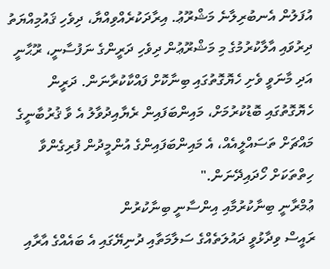އުފަލުން އެނބުރިލާނެ މަޝްރޫޢު. އިރާދަކުރެއްވިއްޔާ، ދިވެހި ޤައުމިއްޔަތު ދިރުވައި އާލާކުރުމުގެ މި މަޝްރޫޢުން ދިވެހި ދަރީންގެ ނަފުސާނީ، ރޫޙާނީ އަދި މާނަވީ ވެށި ހެޔޮގޮތުގައި ބިނާކޮށް ފައްކާކުރާނަން. ދަރީން ހެޔޮގޮތުގައި ބޮޑުކުރުމަށް، މައިންބަފައިން ރެޔާއިދުވާލު އެ ވާ ޤުރުބާނީގެ މައްޗަށް ތަސައްލީއެއް، އެ މައިންބަފައިންގެ އުންމީދުން ފުރިގެންވާ ހިތްތަކަށް ހޯދައިދޭނަން."
ޢުމްރާނީ ބިނާކުރުމާއި އިންސާނީ ބިނާކުރުން
ރައީސް ވިދާޅުވީ ދައުލަތެއްގެ ސަލާމަތާއި ދުނިޔޭގައި އެ ބައެއްގެ އާރާއި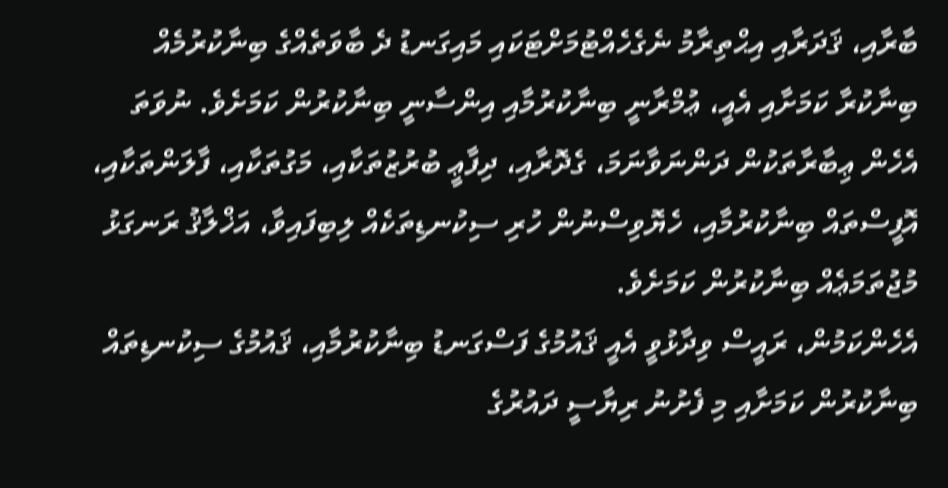ބާރާއި، ޤަދަރާއި އިޙްތިރާމު ނެގެހެއްޓުމަށްޓަކައި މައިގަނޑު ދެ ބާވަތެއްގެ ބިނާކުރުމެއް ބިނާކުރާ ކަމަށާއި އެއީ، ޢުމްރާނީ ބިނާކުރުމާއި އިންސާނީ ބިނާކުރުން ކަމަށެވެ. ނުވަތަ އެހެން ޢިބާރާތަކުން ދަންނަވާނަމަ، ގެދޮރާއި، ދިފާޢީ ބުރުޒުތަކާއި، މަގުތަކާއި، ފާލަންތަކާއި، އޮފީސްތައް ބިނާކުރުމާއި، ހެޔޮވިސްނުން ހުރި ސިކުނޑިތަކެއް ލިބިފައިވާ، އަޚްލާޤު ރަނގަޅު މުޖުތަމަޢެއް ބިނާކުރުން ކަމަށެވެ.
އެހެންކަމުން، ރައީސް ވިދާޅުވީ އެއީ ޤައުމުގެ ފަސްގަނޑު ބިނާކުރުމާއި، ޤައުމުގެ ސިކުނޑިތައް ބިނާކުރުން ކަމަށާއި މި ފެށުނު ރިޔާސީ ދައުރުގެ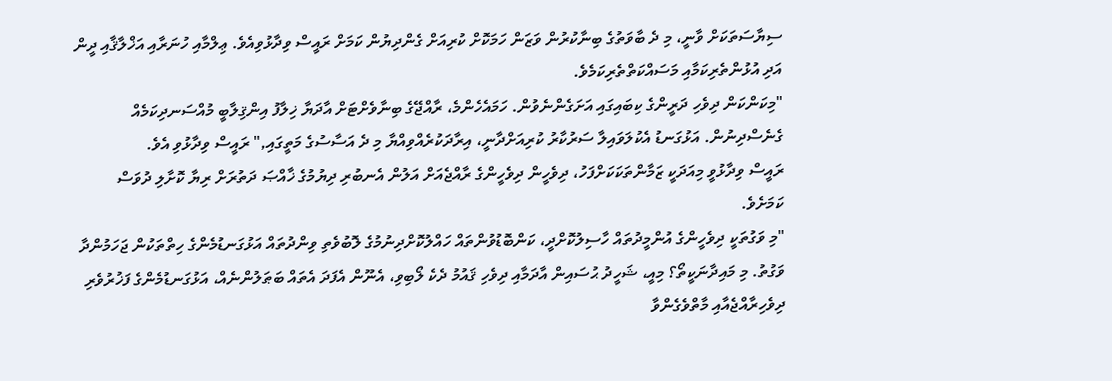ސިޔާސަތަކަށް ވާނީ، މި ދެ ބާވަތުގެ ބިނާކުރުން ވަޒަން ހަމަކޮށް ކުރިއަށް ގެންދިޔުން ކަމަށް ރައީސް ވިދާޅުވިއެވެ. ޢިލްމާއި ހުނަރާއި އަޚްލާޤާއި ދީން އަދި އުޅުންތެރިކަމާއި މަސައްކަތްތެރިކަމެވެ.
"މިކަންކަން ދިވެހި ދަރީންގެ ކިބައިގައި އަށަގެންނެވުން. ހަމައެހެންމެ، ރާއްޖޭގެ ބިނާވެށްޓަށް އާދަޔާ ޚިލާފު އިންޤިލާބީ މުއްސަނދިކަމެއް ގެނެސްދިނުން. އަޅުގަނޑު އެކުލަވައިލާ ސަރުކާރު ކުރިއަށްދާނީ، އިރާދަކުރެއްވިއްޔާ މި ދެ އަސާސުގެ މަތީގައި," ރައީސް ވިދާޅުވި އެވެ.
ރައީސް ވިދާޅުވީ މިއަދަކީ ޒަމާންތަކަކަށްފަހު، ދިވެހީން ދިވެހީންގެ ރާއްޖެއަށް އަލުން އެނބުރި ދިޔުމުގެ ޚާއްޞަ ދަތުރަށް ރިޔާ ކޮށާލި ދުވަސް ކަމަށެވެ.
"މި ވަގުތަކީ ދިވެހީންގެ އުންމީދުތައް ހާސިލުކޮށްދީ، ކަންބޮޑުވުންތައް ހައްލުކޮށްދިނުމުގެ ލޮބުވެތި ވިންދުތައް އަޅުގަނޑުމެންގެ ހިތްތަކުން ޖަހަމުންދާ ވަގުތު. މި މައިދާނަކީތޯ؟ މިއީ، ޝަހީދު ޙުސައިން އާދަމާއި ދިވެހި ޤައުމު ދެކެ ލޯބިވި، އެނޫން އެފަދަ އެތައް ބަޠަލުންނެއް، އަޅުގަނޑުމެންގެ ފަޚުރުވެރި ދިވެހިރާއްޖެއާއި މާތްވެގެންވާ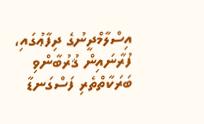އިސްލާމްދީނުގެ ދިފާޢުގައި، ފުރާނައިން ޤުރުބާންވި ބަރަކާތްތެރި ފަސްގަނޑާ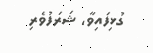ގުޅިފައިވާ، ޝަރަފުވެރި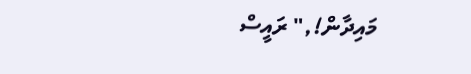މައިދާން!," ރައީސް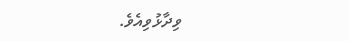ވިދާޅުވިއެވެ.